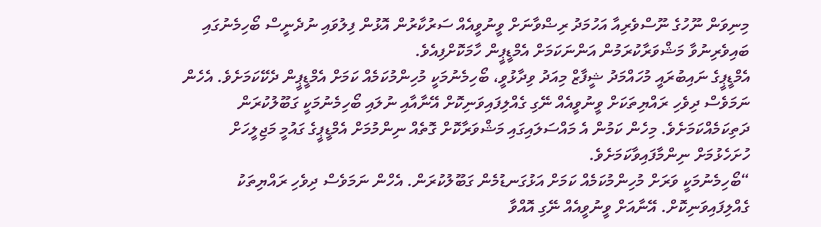މިނިވަން ނޫހުގެ ނޫސްވެރިއާ އަހުމަދު ރިޟްވާނަށް ވީނުވީއެއް ސަރުކާރުން އޮޅުން ފިލުވައި ނުދެނީސް ބޯހިމެނުގައި ބައިވެރިނުވާ މަޝްވަރާކުރަމުން އަންނަކަމަށް އެމްޑީޕީން ހާމަކޮށްފިއެވެ.
އެމްޑީޕީގެ ނައިބުރައީ މުހައްމަދު ޝީފާޒް މިއަދު ވިދާޅުވީ، ބޯހިމެނުމަކީ މުހިންމުކަމެއް ކަމަށް އެމްޑީޕީން ދެކޭކަމަށެވެ. އެހެން ނަމަވެސް ދިވެހި ރައްޔިތަކަށް ވީނުވީއެއް ނޭގި ގެއްލިފައިވަނިކޮށް އޭނާއާއި ނުލައި ބޯހިމެނުމަކީ ގަބޫލުކުރަން ދަތިކަމެއްކަމަށެވެ. މިހެން ކަމުން އެ މައްސަލައިގައި މަޝްވަރާކޮށް ގޮތެއް ނިންމުމަށް އެމްޑީޕީގެ ގައުމީ މަޖިލީހަށް ހުށަހެޅުމަށް ނިންމާފައިވާކަމަށެވެ.
“ބޯހިމެނުމަކީ ވަރަށް މުހިންމުކަމެއް ކަމަށް އަޅުގަނޑުމެން ގަބޫލުކުރަން. އެހްން ނަމަވެސް ދިވެހި ރައްޔިތަކު ގެއްލިފައިވަނިކޮށް. އޭނާއަށް ވީނުވީއެއް ނޭގި އޮއްވާ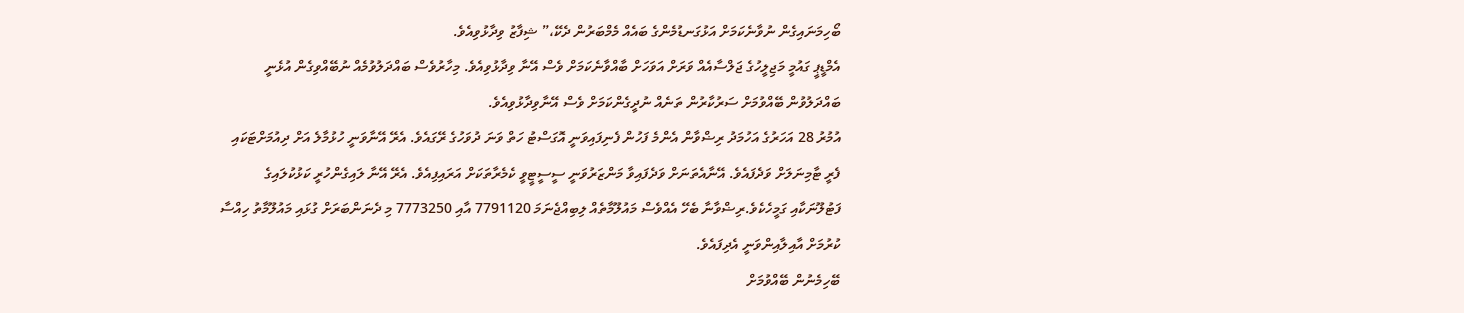ބޯހިމަނައިގެން ނުވާނެކަމަށް އަޅުގަނޑުމެންގެ ބައެއް މެމްބަރުން ދެކޭ،” ޝިފާޒު ވިދާޅުވިއެވެ.
އެމްޑީޕީ ގައުމީ މަޖިލީހުގެ ޖަލްސާއެއް ވަރަށް އަވަހަށް ބާއްވާނެކަމަށް ވެސް އޭނާ ވިދާޅުވިއެވެ. މިހާރުވެސް ބައްދަލުވުމެއް ނުބޭއްވިގެން އުޅެނީ ބައްދަލުވުން ބޭއްވުމަށް ސަރުކާރުން ތަނެއް ނުދީގެންކަމަށް ވެސް އޭނާވިދާޅުވިއެވެ.
އުމުރު 28 އަހަރުގެ އަހުމަދު ރިޟްވާން އެންމެ ފަހުން ފެނިފައިވަނީ އޮގަސްޓު ހަތް ވަނަ ދުވަހުގެ ރޭގައެވެ. އެރޭ އޭނާވަނީ ހުޅުމާލެ އަށް ދިއުމަށްޓަކައި ފެރީ ޓާމިނަލަށް ވަދެފައެވެ. އޭނާއެތަނަށް ވަދެފައިވާ މަންޒަރުވަނީ ސީސީޓީވީ ކެމެރާތަކަށް އަރައިފިއެވެ. އެރޭ އޭނާ ލައިގެންހުރީ ކަޅުކުލައިގެ ފަޓުލޫނަކާއި ގަމީހެކެވެ.ރިޟްވާނާ ބެހޭ އެއްވެސް މައުލޫމާތެއް ލިބިއްޖެނަމަ 7791120 އާއި 7773250 މި ދެނަންބަރަށް ގުޅައި މައުލޫމާތު ހިއްސާ ކުރުމަށް އާއިލާއިންވަނީ އެދިފައެވެ.
ބޭހިމެނުން ބޭއްވުމަށް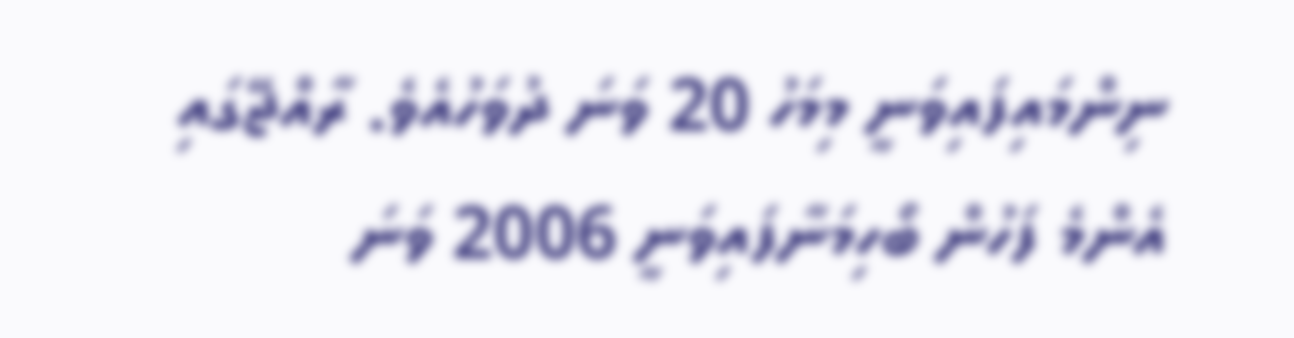ނިންމައިފައިވަނީ މިމަހު 20 ވަނަ ދުވަހުއެވެ. ރާއްޖޭގައި އެންމެ ފަހުން ބޯހިމަނާފައިވަނީ 2006 ވަނަ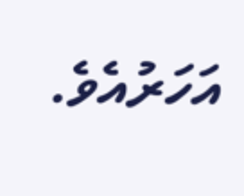އަހަރުއެވެ.